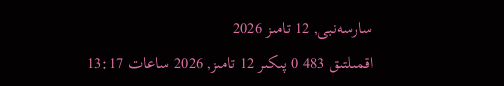سارسەنبى, 12 تامىز 2026
اقمىلتىق 483 0 پىكىر 12 تامىز, 2026 ساعات 13:17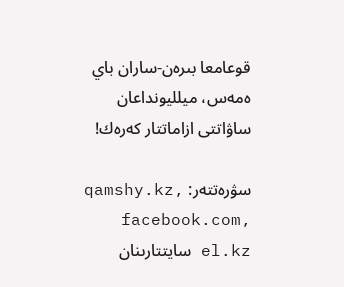قوعامعا بىرەن-ساران باي ەمەس، ميلليونداعان ساۋاتتى ازاماتتار كەرەك!

سۋرەتتەر: qamshy.kz, facebook.com, el.kz سايتتارىنان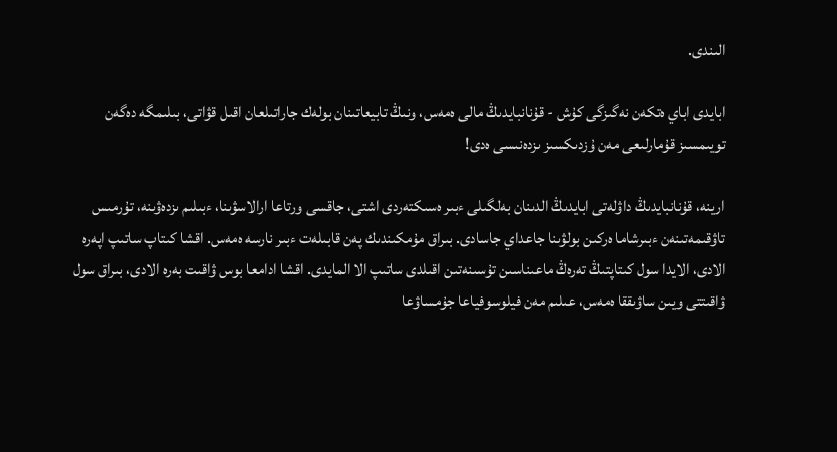الىندى.

ابايدى اباي ەتكەن نەگىزگى كۇش - قۇنانبايدىڭ مالى ەمەس، ونىڭ تابيعاتىنان بولەك جاراتىلعان اقىل قۋاتى، بىلىمگە دەگەن تويىمسىز قۇمارلىعى مەن ۇزدىكسىز ىزدەنىسى ەدى!

ارينە، قۇنانبايدىڭ داۋلەتى ابايدىڭ الدىنان بەلگىلى ءبىر ەسىكتەردى اشتى، جاقسى ورتاعا ارالاسۋىنا، ءبىلىم ىزدەۋىنە، تۇرمىس تاۋقىمەتىنەن ءبىرشاما ەركىن بولۋىنا جاعداي جاسادى. بىراق مۇمكىندىك پەن قابىلەت ءبىر نارسە ەمەس. اقشا كىتاپ ساتىپ اپەرە الادى، الايدا سول كىتاپتىڭ تەرەڭ ماعىناسىن تۇسىنەتىن اقىلدى ساتىپ الا المايدى. اقشا ادامعا بوس ۋاقىت بەرە الادى، بىراق سول ۋاقىتتى ويىن ساۋىققا ەمەس، عىلىم مەن فيلوسوفياعا جۇمساۋعا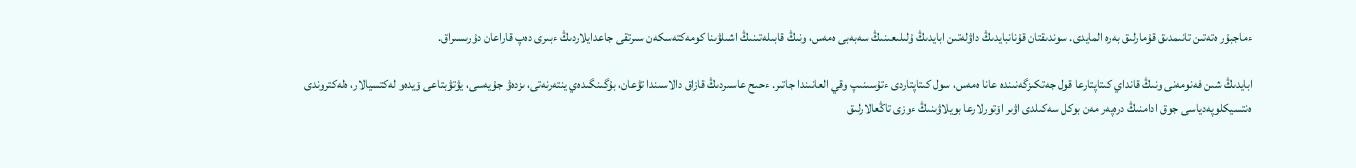ءماجبۇر ەتەتىن تانىمدىق قۇمارلىق بەرە المايدى. سوندىقتان قۇنانبايدىڭ داۋلەتىن ابايدىڭ ۇلىلىعىنىڭ سەبەبى ەمەس، ونىڭ قابىلەتىنىڭ اشىلۋىنا كومەكتەسكەن سىرتقى جاعدايلاردىڭ ءبىرى دەپ قاراعان دۇرىسىراق.

ابايدىڭ شىن فەنومەنى ونىڭ قانداي كىتاپتارعا قول جەتكىزگەنىندە عانا ەمەس، سول كىتاپتاردى ءتۇسىنىپ وقي العانىندا جاتىر. ءحىح عاسىردىڭ قازاق دالاسىندا تۋعان، بۇگىنگىدەي ينتەرنەتى، ىزدەۋ جۇيەسى، يۋتۋبتاعى ۆيدەو لەكتسيالار، ەلەكتروندى ەنتسيكلوپەدياسى جوق ادامنىڭ درەپەر مەن بوكل سەكىلدى اۋىر اۆتورلارعا بويلاۋىنىڭ ءوزى تاڭعالارلىق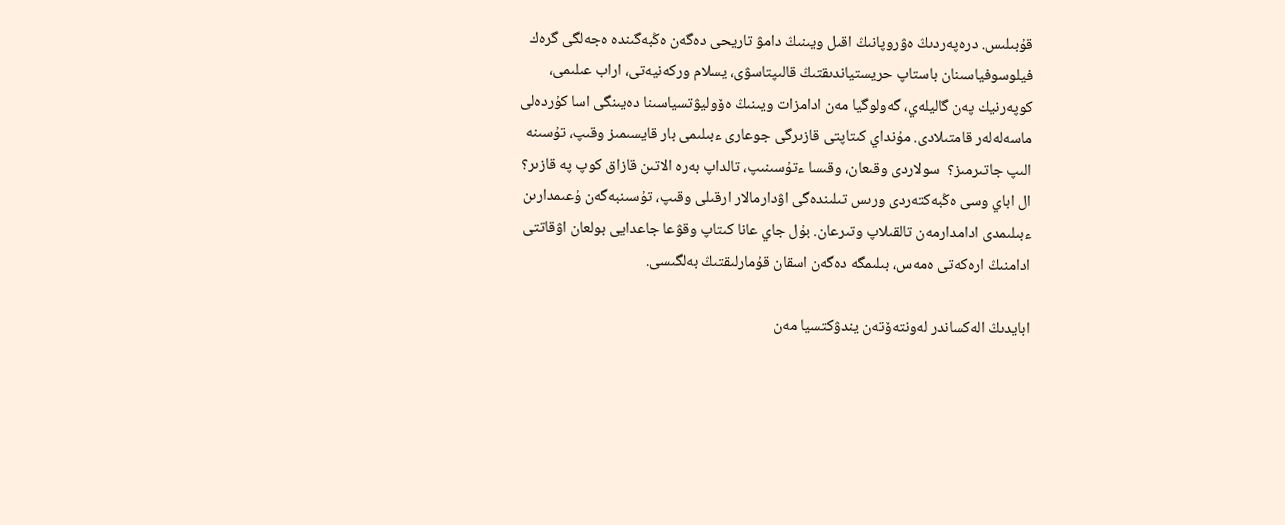قۇبىلىس. درەپەردىڭ ەۋروپانىڭ اقىل ويىنىڭ دامۋ تاريحى دەگەن ەڭبەگىندە ەجەلگى گرەك فيلوسوفياسىنان باستاپ حريستياندىقتىڭ قالىپتاسۋى، يسلام وركەنيەتى، اراب عىلىمى، كوپەرنيك پەن گاليلەي، گەولوگيا مەن ادامزات ويىنىڭ ەۆوليۋتسياسىنا دەيىنگى اسا كۇردەلى ماسەلەلەر قامتىلادى. مۇنداي كىتاپتى قازىرگى جوعارى ءبىلىمى بار قايسىمىز وقىپ، تۇسىنە الىپ جاتىرمىز؟  سولاردى وقىعان، وقىسا ءتۇسىنىپ، تالداپ بەرە الاتىن قازاق كوپ پە قازىر؟  ال اباي وسى ەڭبەكتەردى ورىس تىلىندەگى اۋدارمالار ارقىلى وقىپ، تۇسىنبەگەن ۇعىمدارىن ءبىلىمدى ادامدارمەن تالقىلاپ وتىرعان. بۇل جاي عانا كىتاپ وقۋعا جاعدايى بولعان اۋقاتتى ادامنىڭ ارەكەتى ەمەس، بىلىمگە دەگەن اسقان قۇمارلىقتىڭ بەلگىسى.

ابايدىڭ الەكساندر لەونتەۆتەن يندۋكتسيا مەن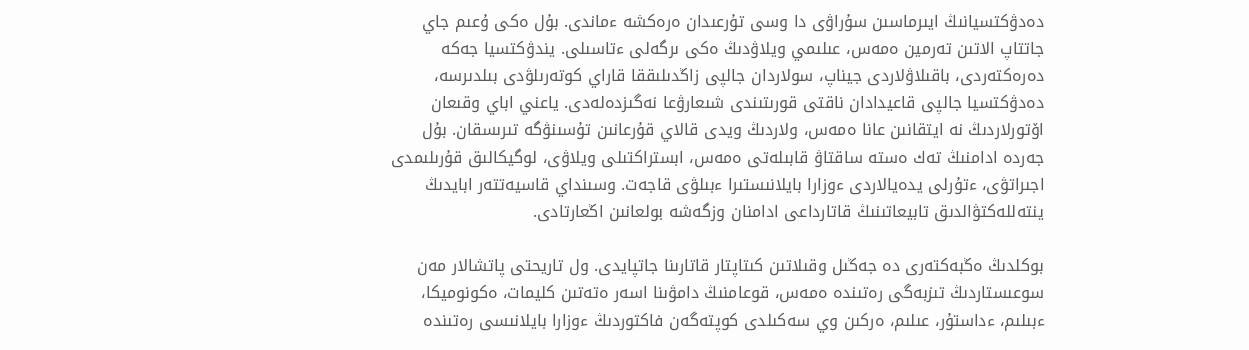دەدۋكتسيانىڭ ايىرماسىن سۇراۋى دا وسى تۇرعىدان ەرەكشە ءماندى. بۇل ەكى ۇعىم جاي جاتتاپ الاتىن تەرمين ەمەس، عىلىمي ويلاۋدىڭ ەكى ىرگەلى ءتاسىلى. يندۋكتسيا جەكە دەرەكتەردى، باقىلاۋلاردى جيناپ، سولاردان جالپى زاڭدىلىققا قاراي كوتەرىلۋدى بىلدىرسە، دەدۋكتسيا جالپى قاعيدادان ناقتى قورىتىندى شىعارۋعا نەگىزدەلەدى. ياعني اباي وقىعان اۆتورلاردىڭ نە ايتقانىن عانا ەمەس، ولاردىڭ ويدى قالاي قۇرعانىن تۇسىنۋگە تىرىسقان. بۇل جەردە ادامنىڭ تەك ەستە ساقتاۋ قابىلەتى ەمەس، ابستراكتىلى ويلاۋى، لوگيكالىق قۇرىلىمدى اجىراتۋى، ءتۇرلى يدەيالاردى ءوزارا بايلانىستىرا ءبىلۋى قاجەت. وسىنداي قاسيەتتەر ابايدىڭ ينتەللەكتۋالدىق تابيعاتىنىڭ قاتارداعى ادامنان وزگەشە بولعانىن اڭعارتادى.

بوكلدىڭ ەڭبەكتەرى دە جەڭىل وقىلاتىن كىتاپتار قاتارىنا جاتپايدى. ول تاريحتى پاتشالار مەن سوعىستاردىڭ تىزبەگى رەتىندە ەمەس، قوعامنىڭ دامۋىنا اسەر ەتەتىن كليمات، ەكونوميكا، ءبىلىم، ءداستۇر، عىلىم، ەركىن وي سەكىلدى كوپتەگەن فاكتوردىڭ ءوزارا بايلانىسى رەتىندە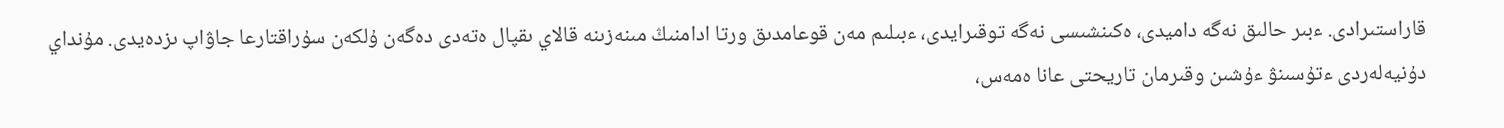قاراستىرادى. ءبىر حالىق نەگە داميدى، ەكىنشىسى نەگە توقىرايدى، ءبىلىم مەن قوعامدىق ورتا ادامنىڭ مىنەزىنە قالاي ىقپال ەتەدى دەگەن ۇلكەن سۇراقتارعا جاۋاپ ىزدەيدى. مۇنداي دۇنيەلەردى ءتۇسىنۋ ءۇشىن وقىرمان تاريحتى عانا ەمەس،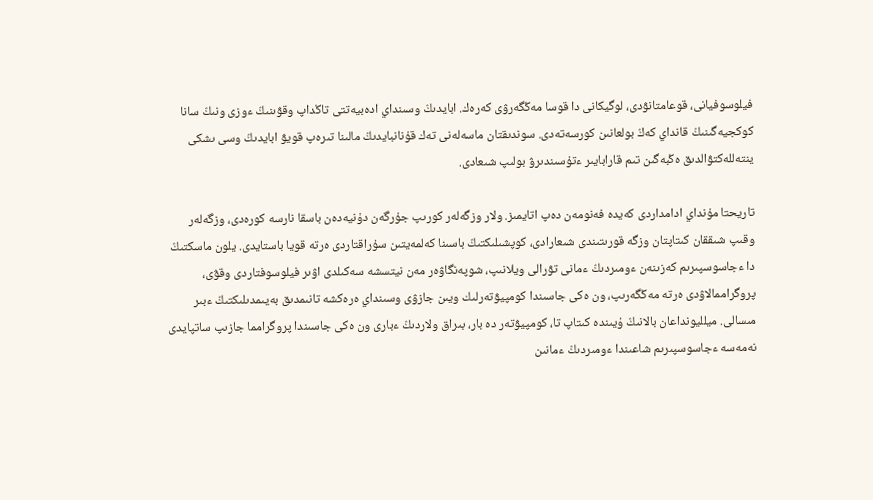فيلوسوفيانى، قوعامتانۋدى، لوگيكانى دا قوسا مەڭگەرۋى كەرەك. ابايدىڭ وسىنداي ادەبيەتتى تاڭداپ وقۋىنىڭ ءوزى ونىڭ سانا كوكجيەگىنىڭ قانداي كەڭ بولعانىن كورسەتەدى. سوندىقتان ماسەلەنى تەك قۇنانبايدىڭ مالىنا تىرەپ قويۋ ابايدىڭ وسى ىشكى ينتەللەكتۋالدىق ەڭبەگىن تىم قارابايىر ءتۇسىندىرۋ بولىپ شىعادى.

تاريحتا مۇنداي ادامداردى كەيدە فەنومەن دەپ اتايمىز. ولار وزگەلەر كورىپ جۇرگەن دۇنيەدەن باسقا نارسە كورەدى، وزگەلەر وقىپ شىققان كىتاپتان وزگە قورىتىندى شىعارادى، كوپشىلىكتىڭ باسىنا كەلمەيتىن سۇراقتاردى ەرتە قويا باستايدى. يلون ماسكتىڭ دا ءجاسوسپىرىم كەزىنەن ءومىردىڭ ءمانى تۋرالى ويلانىپ، شوپەنگاۋەر مەن نيتسشە سەكىلدى اۋىر فيلوسوفتاردى وقۋى، پروگراممالاۋدى ەرتە مەڭگەرىپ، ون ەكى جاسىندا كومپيۋتەرلىك ويىن جازۋى وسىنداي ەرەكشە تانىمدىق بەيىمدىلىكتىڭ ءبىر مىسالى. ميلليونداعان بالانىڭ ۇيىندە كىتاپ تا، كومپيۋتەر دە بار، بىراق ولاردىڭ ءبارى ون ەكى جاسىندا پروگرامما جازىپ ساتپايدى نەمەسە ءجاسوسپىرىم شاعىندا ءومىردىڭ ءمانىن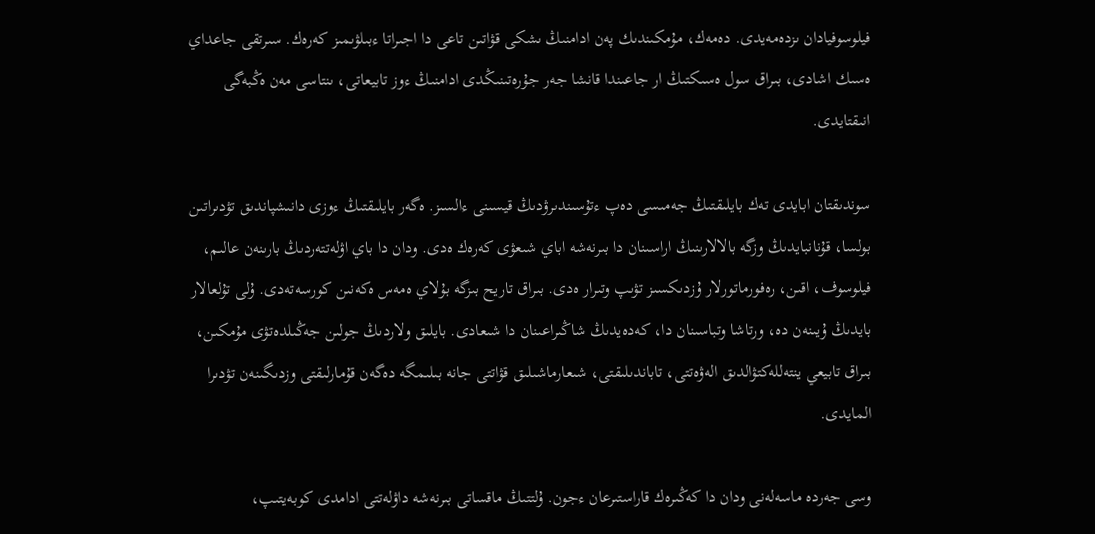فيلوسوفيادان ىزدەمەيدى. دەمەك، مۇمكىندىك پەن ادامنىڭ ىشكى قۋاتىن تاعى دا اجىراتا ءبىلۋىمىز كەرەك. سىرتقى جاعداي ەسىك اشادى، بىراق سول ەسىكتىڭ ار جاعىندا قانشا جەر جۇرەتىنىڭدى ادامنىڭ ءوز تابيعاتى، ىنتاسى مەن ەڭبەگى انىقتايدى.

سوندىقتان ابايدى تەك بايلىقتىڭ جەمىسى دەپ ءتۇسىندىرۋدىڭ قيسىنى ءالسىز. ەگەر بايلىقتىڭ ءوزى دانىشپاندىق تۋدىراتىن بولسا، قۇنانبايدىڭ وزگە بالالارىنىڭ اراسىنان دا بىرنەشە اباي شىعۋى كەرەك ەدى. ودان دا باي اۋلەتتەردىڭ بارىنەن عالىم، فيلوسوف، اقىن، رەفورماتورلار ۇزدىكسىز تۋىپ وتىرار ەدى. بىراق تاريح بىزگە بۇلاي ەمەس ەكەنىن كورسەتەدى. ۇلى تۇلعالار بايدىڭ ۇيىنەن دە، ورتاشا وتباسىنان دا، كەدەيدىڭ شاڭىراعىنان دا شىعادى. بايلىق ولاردىڭ جولىن جەڭىلدەتۋى مۇمكىن، بىراق تابيعي ينتەللەكتۋالدىق الەۋەتتى، تاباندىلىقتى، شىعارماشىلىق قۋاتتى جانە بىلىمگە دەگەن قۇمارلىقتى وزدىگىنەن تۋدىرا المايدى.

وسى جەردە ماسەلەنى ودان دا كەڭىرەك قاراستىرعان ءجون. ۇلتتىڭ ماقساتى بىرنەشە داۋلەتتى ادامدى كوبەيتىپ،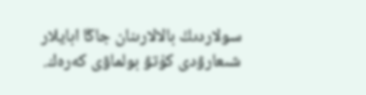سولاردىڭ بالالارىنان جاڭا ابايلار شىعارۋدى كۇتۋ بولماۋى كەرەك.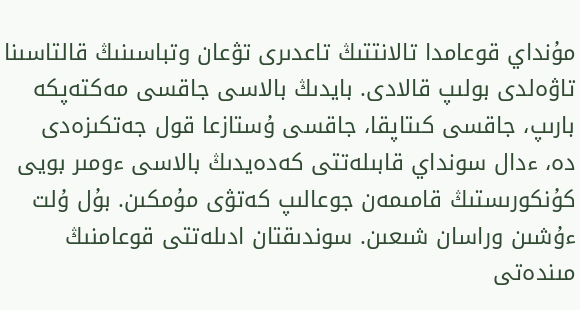مۇنداي قوعامدا تالانتتىڭ تاعدىرى تۋعان وتباسىنىڭ قالتاسىنا تاۋەلدى بولىپ قالادى. بايدىڭ بالاسى جاقسى مەكتەپكە بارىپ، جاقسى كىتاپقا، جاقسى ۇستازعا قول جەتكىزەدى دە، ءدال سونداي قابىلەتتى كەدەيدىڭ بالاسى ءومىر بويى كۇنكورىستىڭ قامىمەن جوعالىپ كەتۋى مۇمكىن. بۇل ۇلت ءۇشىن وراسان شىعىن. سوندىقتان ادىلەتتى قوعامنىڭ مىندەتى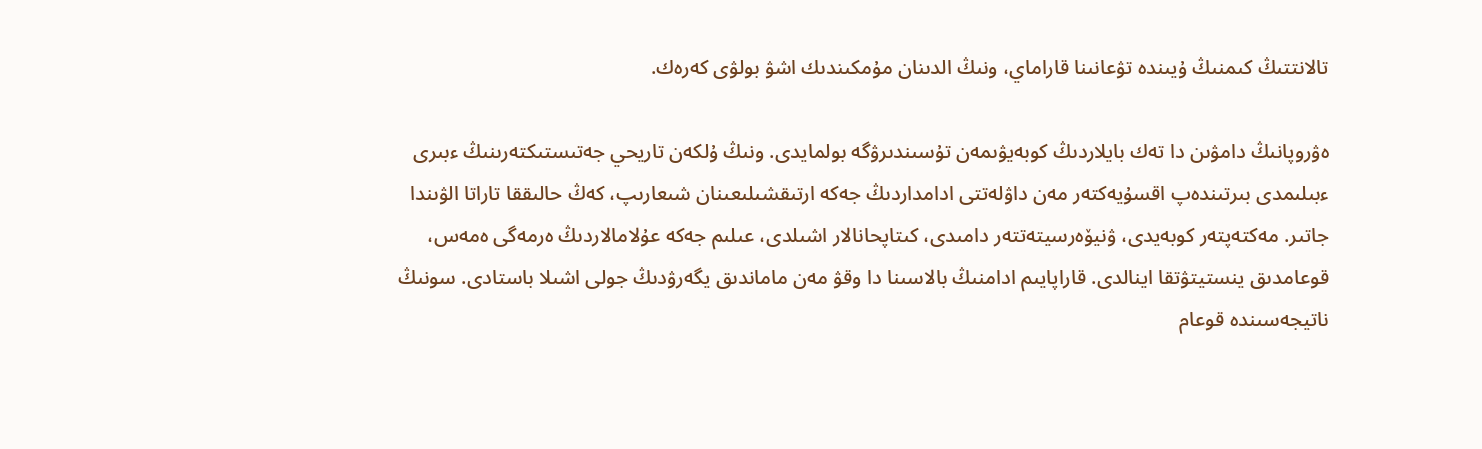تالانتتىڭ كىمنىڭ ۇيىندە تۋعانىنا قاراماي، ونىڭ الدىنان مۇمكىندىك اشۋ بولۋى كەرەك.

ەۋروپانىڭ دامۋىن دا تەك بايلاردىڭ كوبەيۋىمەن تۇسىندىرۋگە بولمايدى. ونىڭ ۇلكەن تاريحي جەتىستىكتەرىنىڭ ءبىرى ءبىلىمدى بىرتىندەپ اقسۇيەكتەر مەن داۋلەتتى ادامداردىڭ جەكە ارتىقشىلىعىنان شىعارىپ، كەڭ حالىققا تاراتا الۋىندا جاتىر. مەكتەپتەر كوبەيدى، ۋنيۆەرسيتەتتەر دامىدى، كىتاپحانالار اشىلدى، عىلىم جەكە عۇلامالاردىڭ ەرمەگى ەمەس، قوعامدىق ينستيتۋتقا اينالدى. قاراپايىم ادامنىڭ بالاسىنا دا وقۋ مەن ماماندىق يگەرۋدىڭ جولى اشىلا باستادى. سونىڭ ناتيجەسىندە قوعام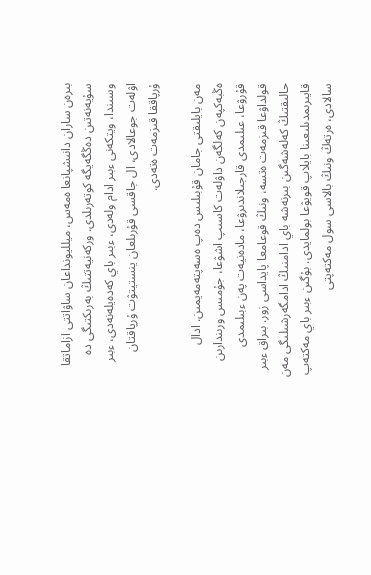بىرەن ساران دانىشپانعا ەمەس، ميلليونداعان ساۋاتتى ازاماتقا سۇيەنەتىن دەڭگەيگە كوتەرىلدى. وركەنيەتتىڭ بەرىكتىگى دە وسىندا، ويتكەنى ءبىر ادام ولەدى، ءبىر باي كەدەيلەنەدى، ءبىر اۋلەت جوعالادى، ال جاقسى قۇرىلعان ينستيتۋت ۇرپاقتان ۇرپاققا قىزمەت ەتەدى.

مەن بايلىقتى جامان قۇبىلىس دەپ ەسەپتەمەيمىن. ادال ەڭبەكپەن كەلگەن داۋلەت كاسىپ اشۋعا، جۇمىس ورىندارىن قۇرۋعا، عىلىمدى قارجىلاندىرۋعا، مادەنيەت پەن ءبىلىمدى قولداۋعا قىزمەت ەتسە، ونىڭ قوعامعا پايداسى زور. بىراق ءبىر حالىقتىڭ كەلەشەگىن بىرنەشە باي ادامنىڭ ادامگەرشىلىگى مەن قايىرىمدىلىعىنا بايلاپ قويۋعا بولمايدى. بۇگىن ءبىر باي مەكتەپ سالادى، ەرتەڭ ونىڭ بالاسى سول مەكتەپتى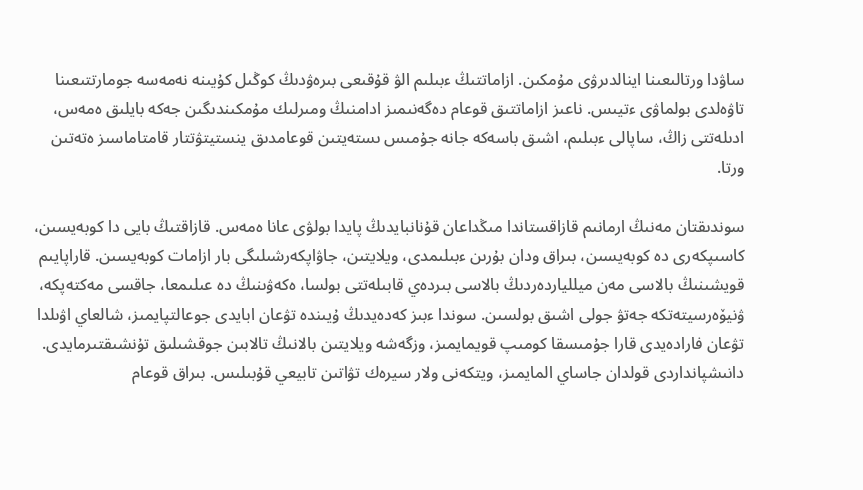ساۋدا ورتالىعىنا اينالدىرۋى مۇمكىن. ازاماتتىڭ ءبىلىم الۋ قۇقىعى بىرەۋدىڭ كوڭىل كۇيىنە نەمەسە جومارتتىعىنا تاۋەلدى بولماۋى ءتيىس. ناعىز ازاماتتىق قوعام دەگەنىمىز ادامنىڭ ومىرلىك مۇمكىندىگىن جەكە بايلىق ەمەس، ادىلەتتى زاڭ، ساپالى ءبىلىم، اشىق باسەكە جانە جۇمىس ىستەيتىن قوعامدىق ينستيتۋتتار قامتاماسىز ەتەتىن ورتا.

سوندىقتان مەنىڭ ارمانىم قازاقستاندا مىڭداعان قۇنانبايدىڭ پايدا بولۋى عانا ەمەس. قازاقتىڭ بايى دا كوبەيسىن، كاسىپكەرى دە كوبەيسىن، بىراق ودان بۇرىن ءبىلىمدى، ويلايتىن، جاۋاپكەرشىلىگى بار ازامات كوبەيسىن. قاراپايىم قويشىنىڭ بالاسى مەن ميللياردەردىڭ بالاسى بىردەي قابىلەتتى بولسا، ەكەۋىنىڭ دە عىلىمعا، جاقسى مەكتەپكە، ۋنيۆەرسيتەتكە جەتۋ جولى اشىق بولسىن. سوندا ءبىز كەدەيدىڭ ۇيىندە تۋعان ابايدى جوعالتپايمىز، شالعاي اۋىلدا تۋعان فارادەيدى قارا جۇمىسقا كومىپ قويمايمىز، وزگەشە ويلايتىن بالانىڭ تالابىن جوقشىلىق تۇنشىقتىرمايدى. دانىشپانداردى قولدان جاساي المايمىز، ويتكەنى ولار سيرەك تۋاتىن تابيعي قۇبىلىس. بىراق قوعام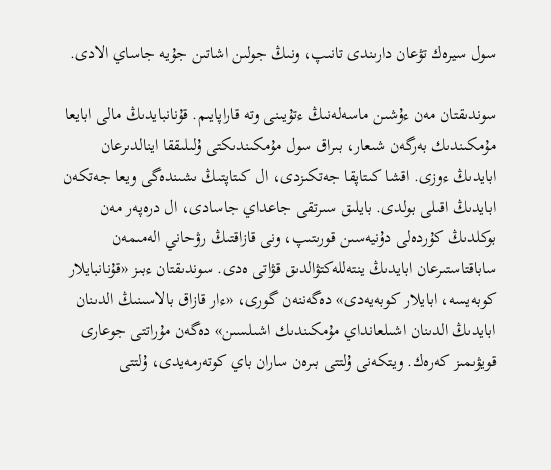سول سيرەك تۋعان دارىندى تانىپ، ونىڭ جولىن اشاتىن جۇيە جاساي الادى.

سوندىقتان مەن ءۇشىن ماسەلەنىڭ ءتۇيىنى وتە قاراپايىم. قۇنانبايدىڭ مالى ابايعا مۇمكىندىك بەرگەن شىعار، بىراق سول مۇمكىندىكتى ۇلىلىققا اينالدىرعان ابايدىڭ ءوزى. اقشا كىتاپقا جەتكىزدى، ال كىتاپتىڭ ىشىندەگى ويعا جەتكەن ابايدىڭ اقىلى بولدى. بايلىق سىرتقى جاعداي جاسادى، ال درەپەر مەن بوكلدىڭ كۇردەلى دۇنيەسىن قورىتىپ، ونى قازاقتىڭ رۋحاني الەمىمەن ساباقتاستىرعان ابايدىڭ ينتەللەكتۋالدىق قۋاتى ەدى. سوندىقتان ءبىز «قۇنانبايلار كوبەيسە، ابايلار كوبەيەدى» دەگەننەن گورى، «ءار قازاق بالاسىنىڭ الدىنان ابايدىڭ الدىنان اشىلعانداي مۇمكىندىك اشىلسىن» دەگەن مۇراتتى جوعارى قويۋىمىز كەرەك. ويتكەنى ۇلتتى بىرەن ساران باي كوتەرمەيدى، ۇلتتى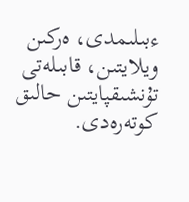ءبىلىمدى، ەركىن ويلايتىن، قابىلەتى تۇنشىقپايتىن حالىق كوتەرەدى.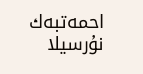احمەتبەك نۇرسيلا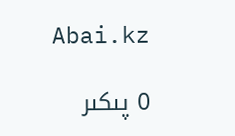Abai.kz

0 پىكىر